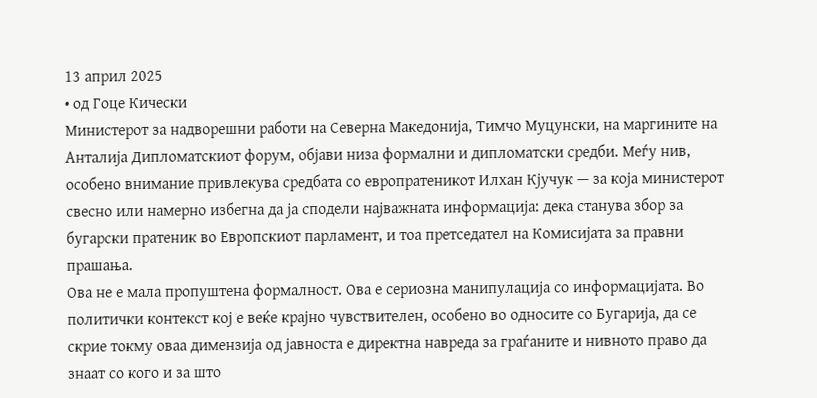13 април 2025
• од Гоце Кически
Министерот за надворешни работи на Северна Македонија, Тимчо Муцунски, на маргините на Анталија Дипломатскиот форум, објави низа формални и дипломатски средби. Меѓу нив, особено внимание привлекува средбата со европратеникот Илхан Кјучук — за која министерот свесно или намерно избегна да ја сподели најважната информација: дека станува збор за бугарски пратеник во Европскиот парламент, и тоа претседател на Комисијата за правни прашања.
Ова не е мала пропуштена формалност. Ова е сериозна манипулација со информацијата. Во политички контекст кој е веќе крајно чувствителен, особено во односите со Бугарија, да се скрие токму оваа димензија од јавноста е директна навреда за граѓаните и нивното право да знаат со кого и за што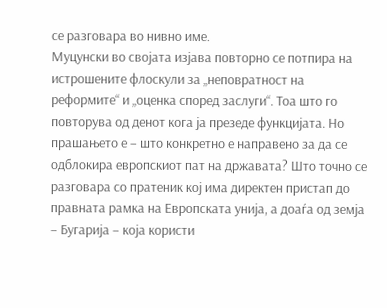се разговара во нивно име.
Муцунски во својата изјава повторно се потпира на истрошените флоскули за „неповратност на реформите“ и „оценка според заслуги“. Тоа што го повторува од денот кога ја презеде функцијата. Но прашањето е – што конкретно е направено за да се одблокира европскиот пат на државата? Што точно се разговара со пратеник кој има директен пристап до правната рамка на Европската унија, а доаѓа од земја – Бугарија – која користи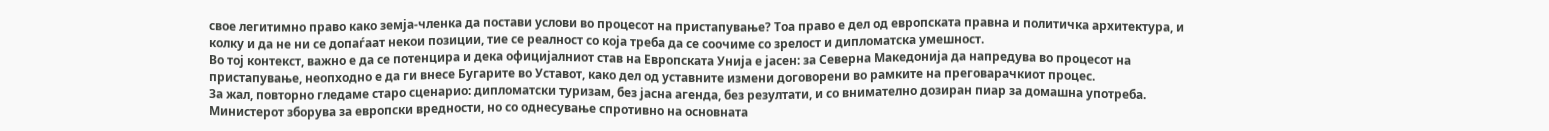свое легитимно право како земја-членка да постави услови во процесот на пристапување? Тоа право е дел од европската правна и политичка архитектура, и колку и да не ни се допаѓаат некои позиции, тие се реалност со која треба да се соочиме со зрелост и дипломатска умешност.
Во тој контекст, важно е да се потенцира и дека официјалниот став на Европската Унија е јасен: за Северна Македонија да напредува во процесот на пристапување, неопходно е да ги внесе Бугарите во Уставот, како дел од уставните измени договорени во рамките на преговарачкиот процес.
За жал, повторно гледаме старо сценарио: дипломатски туризам, без јасна агенда, без резултати, и со внимателно дозиран пиар за домашна употреба. Министерот зборува за европски вредности, но со однесување спротивно на основната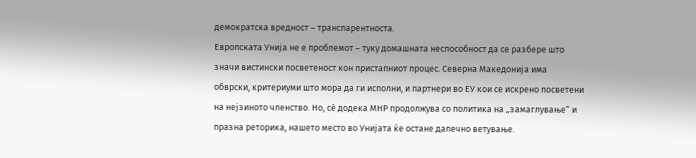демократска вредност – транспарентноста.
Европската Унија не е проблемот – туку домашната неспособност да се разбере што значи вистински посветеност кон пристапниот процес. Северна Македонија има обврски, критериуми што мора да ги исполни, и партнери во ЕУ кои се искрено посветени на нејзиното членство. Но, сè додека МНР продолжува со политика на „замаглување“ и празна реторика, нашето место во Унијата ќе остане далечно ветување.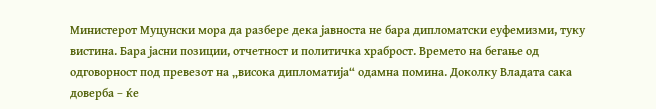Министерот Муцунски мора да разбере дека јавноста не бара дипломатски еуфемизми, туку вистина. Бара јасни позиции, отчетност и политичка храброст. Времето на бегање од одговорност под превезот на „висока дипломатија“ одамна помина. Доколку Владата сака доверба – ќе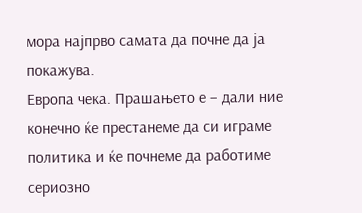мора најпрво самата да почне да ја покажува.
Европа чека. Прашањето е – дали ние конечно ќе престанеме да си играме политика и ќе почнеме да работиме сериозно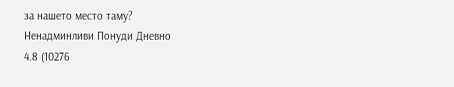за нашето место таму?
Ненадминливи Понуди Дневно
4.8 (10276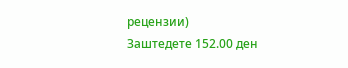рецензии)
Заштедете 152.00 ден